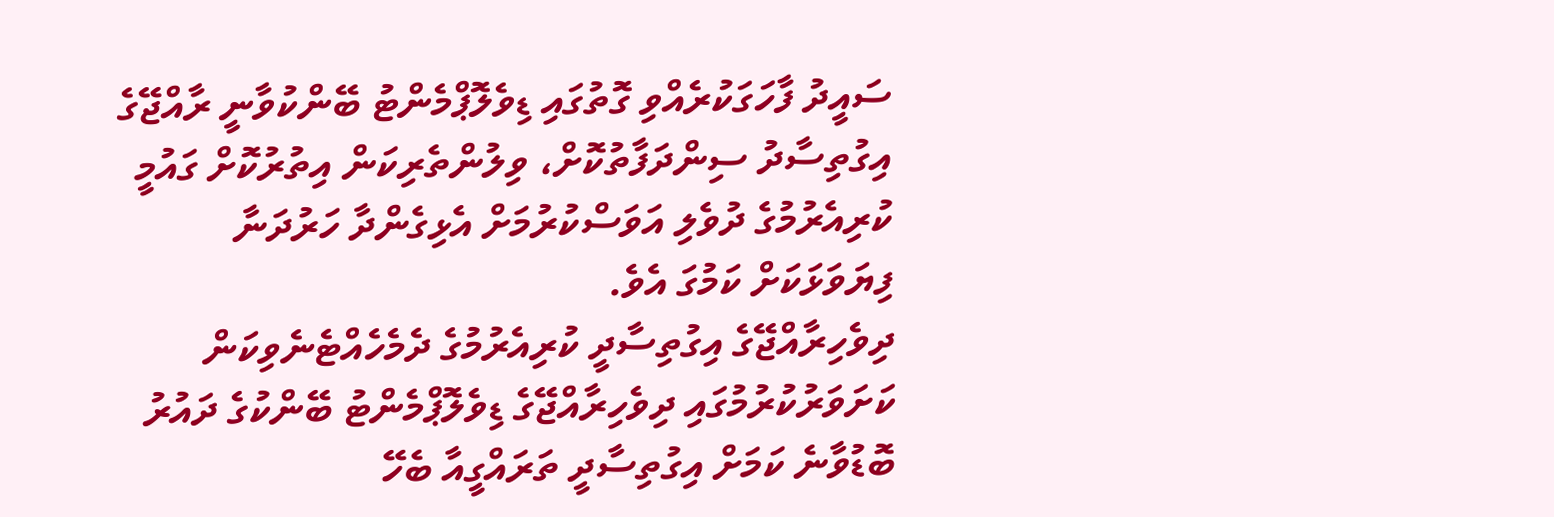ސައީދު ފާހަގަކުރެއްވި ގޮތުގައި ޑިވެލޮޕްމެންޓު ބޭންކުވާނީ ރާއްޖޭގެ އިގުތިސާދު ސިންދަފާތުކޮށް، ވިލުންތެރިކަން އިތުރުކޮށް ގައުމީ ކުރިއެރުމުގެ ދުވެލި އަވަސްކުރުމަށް އެޅިގެންދާ ހަރުދަނާ ފިޔަވަޅަކަށް ކަމުގަ އެވެ.
ދިވެހިރާއްޖޭގެ އިގުތިސާދީ ކުރިއެރުމުގެ ދެމެހެއްޓެނެވިކަން ކަށަވަރުކުރުމުގައި ދިވެހިރާއްޖޭގެ ޑިވެލޮޕްމެންޓު ބޭންކުގެ ދައުރު ބޮޑުވާނެ ކަމަށް އިގުތިސާދީ ތަރައްގީއާ ބެހޭ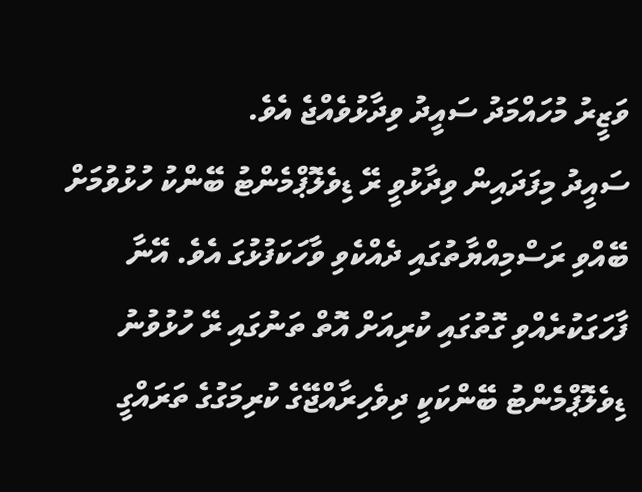ވަޒީރު މުހައްމަދު ސައީދު ވިދާޅުވެއްޖެ އެވެ.
ސައީދު މިފަދައިން ވިދާޅުވީ ރޭ ޑިވެލޮޕްމެންޓު ބޭންކު ހުޅުވުމަށް ބޭއްވި ރަސްމިއްޔާތުގައި ދެއްކެވި ވާހަކަފުޅުގަ އެވެ. އޭނާ ފާހަގަކުރެއްވި ގޮތުގައި ކުރިއަށް އޮތް ތަނުގައި ރޭ ހުޅުވުނު ޑިވެލޮޕްމެންޓު ބޭންކަކީ ދިވެހިރާއްޖޭގެ ކުރިމަގުގެ ތަރައްގީ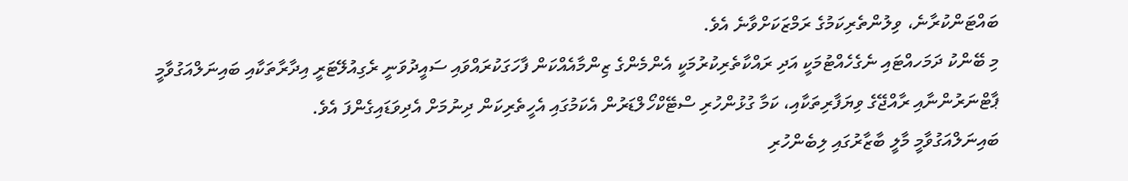ބައްޓަންކުރާނެ، ވިލުންތެރިކަމުގެ ރަމްޒަކަށްވާނެ އެވެ.
މި ބޭންކު ދަމަހއްޓައި ނެގެހެއްޓުމަކީ އަދި ރައްކާތެރިކުރުމަކީ އެންމެންގެ ޒިންމާއެއްކަން ފާހަގަކުރައްވައި ސައީދުވަނީ ރެގިއުލޭޓަރީ އިދާރާތަކާއި ބައިނަލްއަގުވާމީ ޕާޓްނަރުންނާއި ރާއްޖޭގެ ވިޔަފާރިތަކާއި، ކަމާ ގުޅުންހުރި ސްޓޭކްހޯލްޑަރުން އެކަމުގައި އެހީތެރިކަން ދިނުމަށް އެދިވަޑައިގެންފަ އެވެ.
ބައިނަލްއަގުވާމީ މާލީ ބާޒާރުގައި ލިބެންހުރި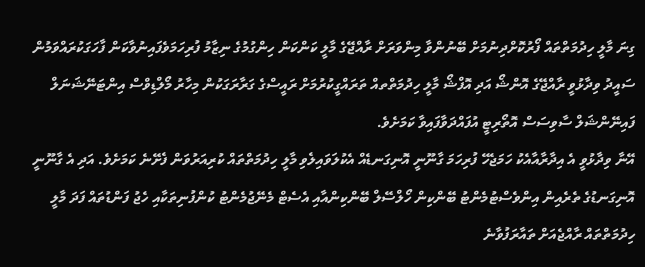ގިނަ މާލީ ހިދުމަތްތައް ފޯރުކޮށްދިނުމަށް ބޭނުންވާ މިންވަރަށް ރާއްޖޭގެ މާލީ ކަންކަން ހިންގުމުގެ ނިޒާމު ފުރިހަމަވެފައިނުވާކަން ފާހަގަކުރައްވަމުން ސައީދު ވިދާޅުވީ ރާއްޖޭގެ އޮންޝޯ އަދި އޮފްޝޯ މާލީ ހިދުމަތްތއް ތަރައްގީކުރުމަށް ރައީސްގެ ގަރާރަގަކުން މިހާރު މޯލްޑިވްސް އިންޓަނޭޝަނަލް ފައިނޭންޝަލް ސާވިސަސް އޮތޯރިޓީ އުފައްދަވާފައިވާ ކަމަށެވެ.
އޭނާ ވިދާޅުވީ އެ އިދާރާއާއެކު ހަމަޖެހޭ ފުރިހަމަ ގާނޫނީ އޮނިގަނޑެއް އެކުލަވައިލެވި މާލީ ހިދުމަތްތައް ކުރިއަރުވަން ފެށޭނެ ކަމަށެވެ. އަދި އެ ގާނޫނީ އޮނިގަނޑުގެ ތެރެއިން އިންވެސްޓުމެންޓު ބޭންކިން ހޯލްސޭލް ބޭންކިންއާއި އެސެޓް މެނޭޖުމެންޓު ކުންފުނިތަކާއި ހެޖު ފަންޑުތައް ފަދަ މާލީ ހިދުމަތްތައް ރާއްޖެއަށް ތައާރަފުވާނެ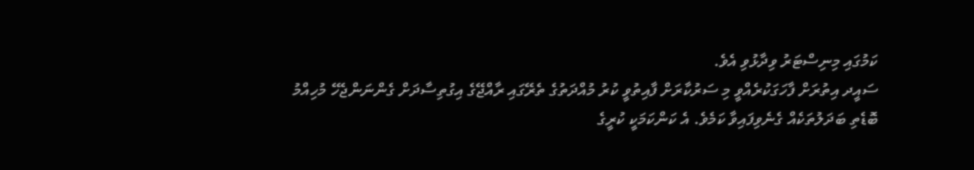ކަމުގައި މިނިސްޓަރު ވިދާޅުވި އެވެ.
ސައީދ އިތުރަށް ފާހަގަކުރެއްވީ މި ސަރުކާރަށް ފާއިތުވީ ކުރު މުއްދަތުގެ ތެރޭގައި ރާއްޖޭގެ އިގުތިސާދަށް ގެންނަންޖެހޭ މުހިއްމު ބޮޑެތި ބަދަލުތަކެއް ގެނެވިފައިވާ ކަމެވެ. އެ ކަންކަމަކީ ކުރީގެ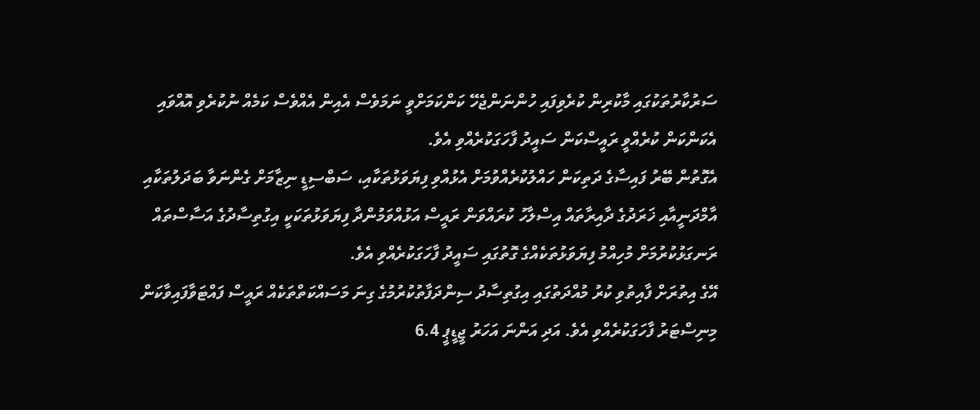ސަރުކާރުތަކުގައި މާކުރިން ކުރެވިފައި ހުންނަންޖެހޭ ކަންކަމަށްވީ ނަމަވެސް އެއިން އެއްވެސް ކަމެއް ނުކުރެވި އޮއްވައި އެކަންކަން ކުރެއްވީ ރައީސްކަން ސައީދު ފާހަގަކުރެއްވި އެވެ.
އެގޮތުން ބޭރު ފައިސާގެ ދަތިކަން ހައްލުކުރެއްވުމަށް އެޅުއްވި ފިޔަވަޅުތަކާއި، ސަބްސިޑީ ނިޒާމަށް ގެންނަވާ ބަދަލުތަކާއި އާމްދަނީއާއި ޚަރަދުގެ ދާއިރާތައް އިސްލާހު ކުރައްވަން ރައީސް އަޅުއްވަމުންދާ ފިޔަވަޅުތަކަކީ އިގުތިސާދުގެ އަސާސްތައް ރަނގަޅުކުރުމަށް މުހިއްމު ފިޔަވަޅުތަކެއްގެ ގޮތުގައި ސައީދު ފާހަގަކުރެއްވި އެވެ.
އޭގެ އިތުރަށް ފާއިތުވި ކުރު މުއްދަތުގައި އިގުތިސާދު ސިންދަފާތުކުރުމުގެ ގިނަ މަސައްކަތްތަކެއް ރައީސް ފައްޓަވާފައިވާކަން މިނިސްޓަރު ފާހަގަކުރެއްވި އެވެ. އަދި އަންނަ އަހަރު ޖީޑީޕީ 6.4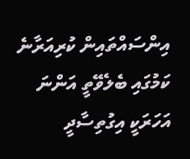އިންސައްތައިން ކުރިއަރާނެ ކަމުގައި ބެލެވޭތީ އަންނަ އަހަރަކީ އިގުތިސާދީ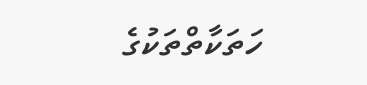ހަތަކާތްތަކުގެ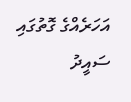އަހަރެއްގެ ގޮތުގައި ސައީދު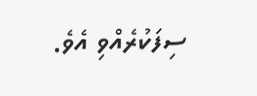ސިފަކުރެއްވި އެވެ.